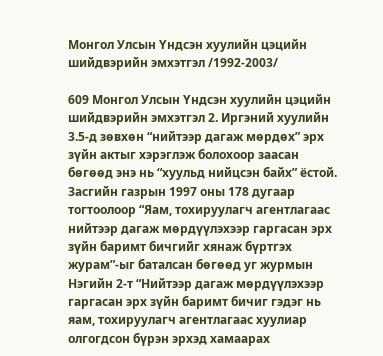Монгол Улсын Үндсэн хуулийн цэцийн шийдвэрийн эмхэтгэл /1992-2003/

609 Монгол Улсын Үндсэн хуулийн цэцийн шийдвэрийн эмхэтгэл 2. Иргэний хуулийн 3.5-д зөвхөн “нийтээр дагаж мөрдөх” эрх зүйн актыг хэрэглэж болохоор заасан бөгөөд энэ нь “хуульд нийцсэн байх” ёстой. Засгийн газрын 1997 оны 178 дугаар тогтоолоор “Яам, тохируулагч агентлагаас нийтээр дагаж мөрдүүлэхээр гаргасан эрх зүйн баримт бичгийг хянаж бүртгэх журам”-ыг баталсан бөгөөд уг журмын Нэгийн 2-т “Нийтээр дагаж мөрдүүлэхээр гаргасан эрх зүйн баримт бичиг гэдэг нь яам, тохируулагч агентлагаас хуулиар олгогдсон бүрэн эрхэд хамаарах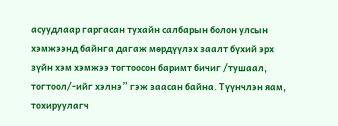асуудлаар гаргасан тухайн салбарын болон улсын хэмжээнд байнга дагаж мөрдүүлэх заалт бүхий эрх зүйн хэм хэмжээ тогтоосон баримт бичиг /тушаал, тогтоол/-ийг хэлнэ” гэж заасан байна. Түүнчлэн яам, тохируулагч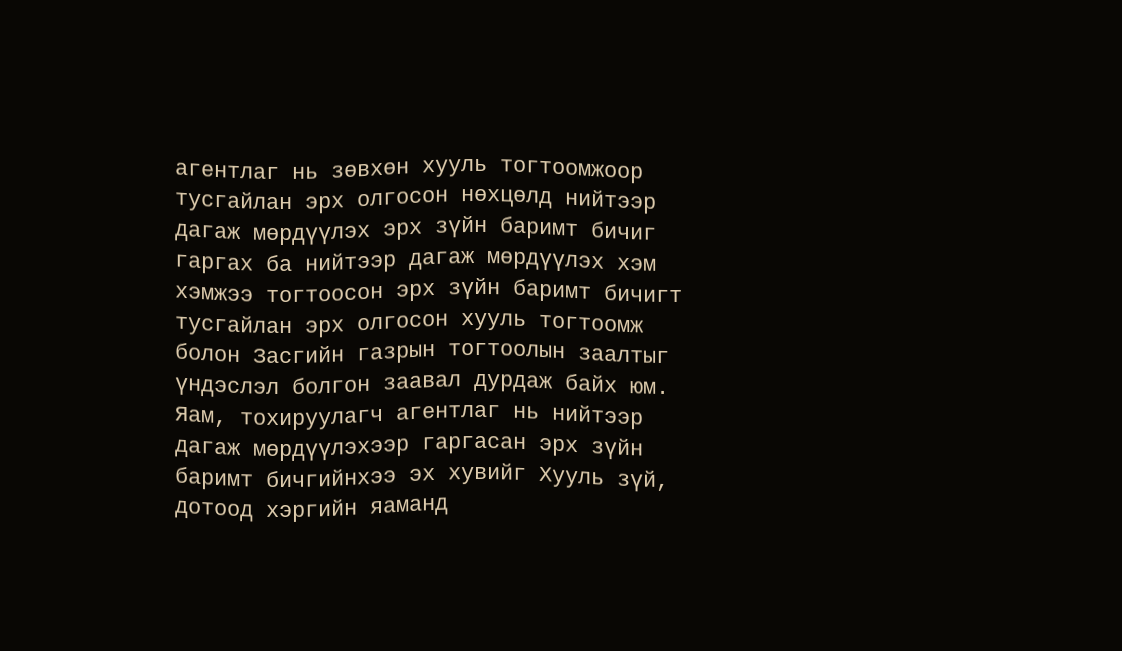агентлаг нь зөвхөн хууль тогтоомжоор тусгайлан эрх олгосон нөхцөлд нийтээр дагаж мөрдүүлэх эрх зүйн баримт бичиг гаргах ба нийтээр дагаж мөрдүүлэх хэм хэмжээ тогтоосон эрх зүйн баримт бичигт тусгайлан эрх олгосон хууль тогтоомж болон Засгийн газрын тогтоолын заалтыг үндэслэл болгон заавал дурдаж байх юм. Яам, тохируулагч агентлаг нь нийтээр дагаж мөрдүүлэхээр гаргасан эрх зүйн баримт бичгийнхээ эх хувийг Хууль зүй, дотоод хэргийн яаманд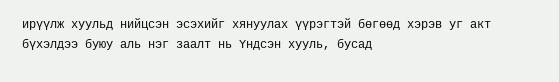ирүүлж хуульд нийцсэн эсэхийг хянуулах үүрэгтэй бөгөөд хэрэв уг акт бүхэлдээ буюу аль нэг заалт нь Үндсэн хууль, бусад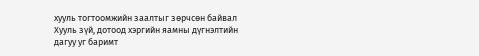хууль тогтоомжийн заалтыг зөрчсөн байвал Хууль зүй, дотоод хэргийн яамны дүгнэлтийн дагуу уг баримт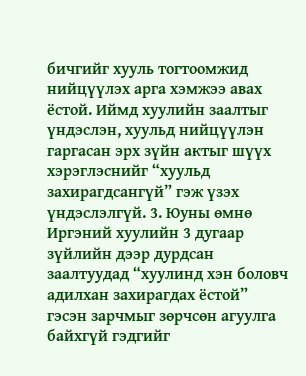бичгийг хууль тогтоомжид нийцүүлэх арга хэмжээ авах ёстой. Иймд хуулийн заалтыг үндэслэн, хуульд нийцүүлэн гаргасан эрх зүйн актыг шүүх хэрэглэснийг “хуульд захирагдсангүй” гэж үзэх үндэслэлгүй. 3. Юуны өмнө Иргэний хуулийн 3 дугаар зүйлийн дээр дурдсан заалтуудад “хуулинд хэн боловч адилхан захирагдах ёстой” гэсэн зарчмыг зөрчсөн агуулга байхгүй гэдгийг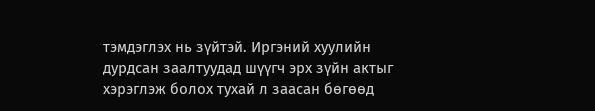тэмдэглэх нь зүйтэй. Иргэний хуулийн дурдсан заалтуудад шүүгч эрх зүйн актыг хэрэглэж болох тухай л заасан бөгөөд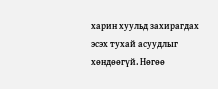харин хуульд захирагдах эсэх тухай асуудлыг хөндөөгүй. Нөгөө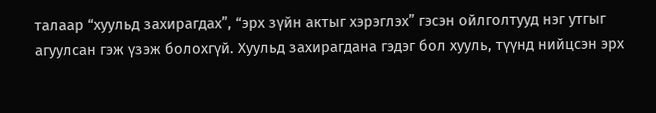талаар “хуульд захирагдах”, “эрх зүйн актыг хэрэглэх” гэсэн ойлголтууд нэг утгыг агуулсан гэж үзэж болохгүй. Хуульд захирагдана гэдэг бол хууль, түүнд нийцсэн эрх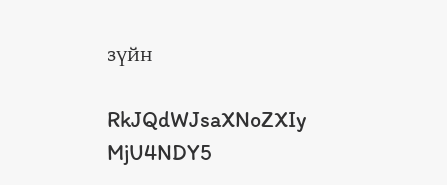зүйн

RkJQdWJsaXNoZXIy MjU4NDY5